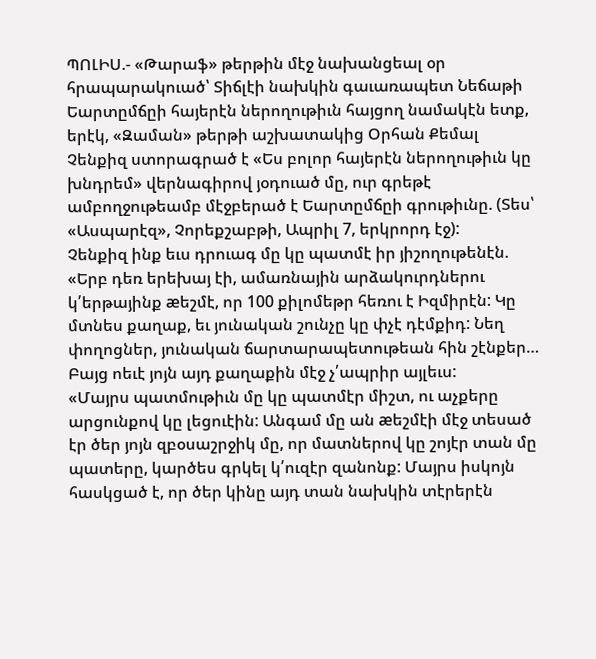ՊՈԼԻՍ.- «Թարաֆ» թերթին մէջ նախանցեալ օր հրապարակուած՝ Տիճլէի նախկին գաւառապետ Նեճաթի Եարտըմճըի հայերէն ներողութիւն հայցող նամակէն ետք, երէկ, «Զաման» թերթի աշխատակից Օրհան Քեմալ Չենքիզ ստորագրած է «Ես բոլոր հայերէն ներողութիւն կը խնդրեմ» վերնագիրով յօդուած մը, ուր գրեթէ ամբողջութեամբ մէջբերած է Եարտըմճըի գրութիւնը. (Տես՝ «Ասպարէզ», Չորեքշաբթի, Ապրիլ 7, երկրորդ էջ):
Չենքիզ ինք եւս դրուագ մը կը պատմէ իր յիշողութենէն.
«Երբ դեռ երեխայ էի, ամառնային արձակուրդներու կ՛երթայինք æեշմէ, որ 100 քիլոմեթր հեռու է Իզմիրէն: Կը մտնես քաղաք, եւ յունական շունչը կը փչէ դէմքիդ: Նեղ փողոցներ, յունական ճարտարապետութեան հին շէնքեր… Բայց ոեւէ յոյն այդ քաղաքին մէջ չ՛ապրիր այլեւս:
«Մայրս պատմութիւն մը կը պատմէր միշտ, ու աչքերը արցունքով կը լեցուէին: Անգամ մը ան æեշմէի մէջ տեսած էր ծեր յոյն զբօսաշրջիկ մը, որ մատներով կը շոյէր տան մը պատերը, կարծես գրկել կ՛ուզէր զանոնք: Մայրս իսկոյն հասկցած է, որ ծեր կինը այդ տան նախկին տէրերէն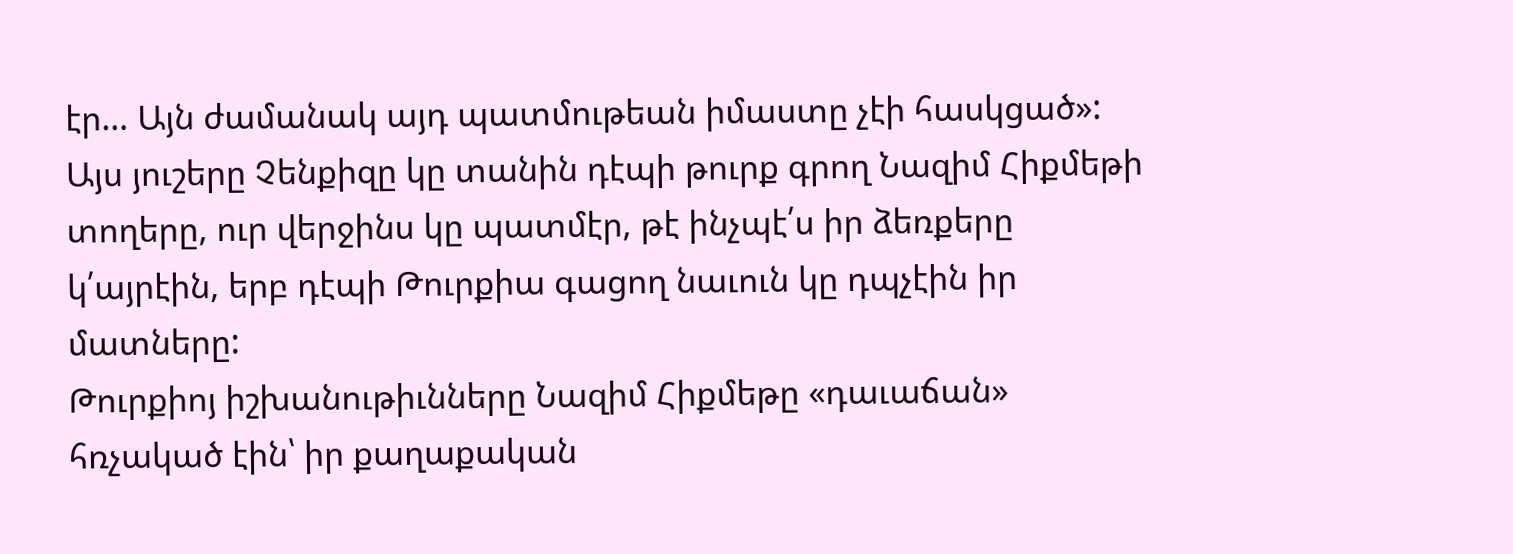էր… Այն ժամանակ այդ պատմութեան իմաստը չէի հասկցած»:
Այս յուշերը Չենքիզը կը տանին դէպի թուրք գրող Նազիմ Հիքմեթի տողերը, ուր վերջինս կը պատմէր, թէ ինչպէ՛ս իր ձեռքերը կ՛այրէին, երբ դէպի Թուրքիա գացող նաւուն կը դպչէին իր մատները:
Թուրքիոյ իշխանութիւնները Նազիմ Հիքմեթը «դաւաճան» հռչակած էին՝ իր քաղաքական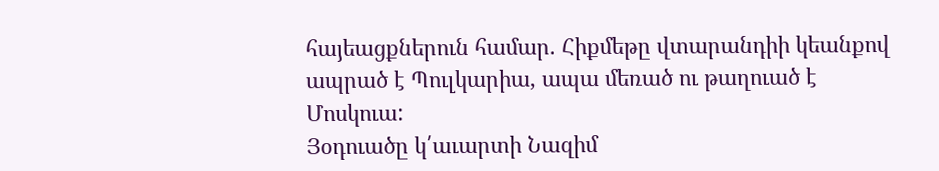հայեացքներուն համար. Հիքմեթը վտարանդիի կեանքով ապրած է Պուլկարիա, ապա մեռած ու թաղուած է Մոսկուա:
Յօդուածը կ՛աւարտի Նազիմ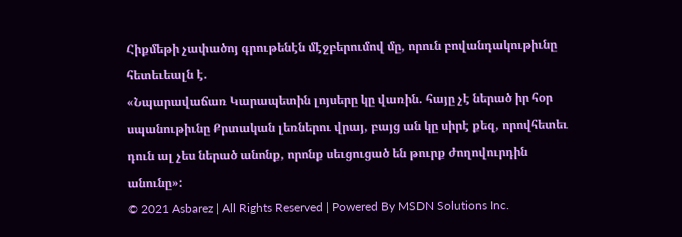Հիքմեթի չափածոյ գրութենէն մէջբերումով մը, որուն բովանդակութիւնը հետեւեալն է.
«Նպարավաճառ Կարապետին լոյսերը կը վառին. հայը չէ ներած իր հօր սպանութիւնը Քրտական լեռներու վրայ, բայց ան կը սիրէ քեզ, որովհետեւ դուն ալ չես ներած անոնք, որոնք սեւցուցած են թուրք ժողովուրդին անունը»:
© 2021 Asbarez | All Rights Reserved | Powered By MSDN Solutions Inc.